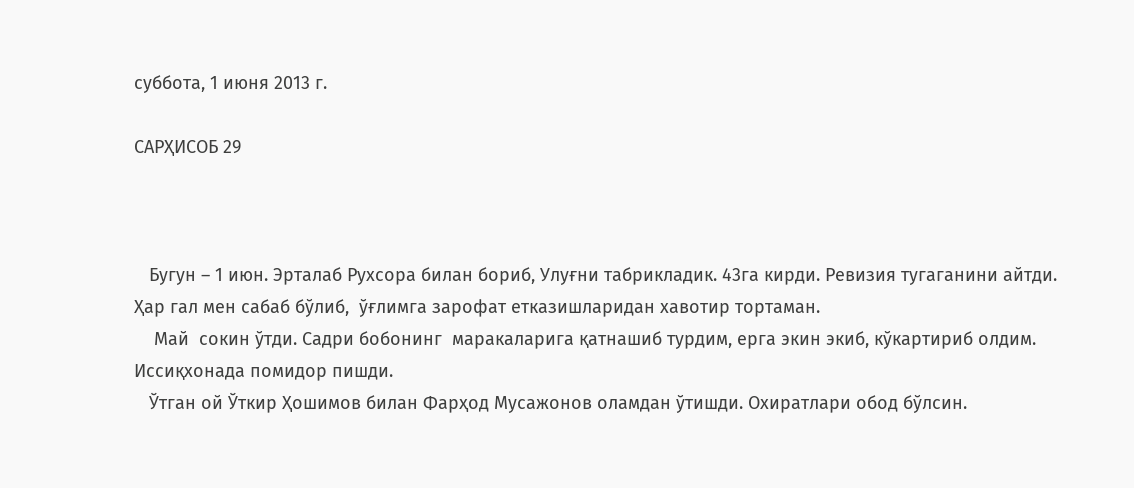суббота, 1 июня 2013 г.

САРҲИСОБ 29



   Бугун – 1 июн. Эрталаб Рухсора билан бориб, Улуғни табрикладик. 43га кирди. Ревизия тугаганини айтди. Ҳар гал мен сабаб бўлиб,  ўғлимга зарофат етказишларидан хавотир тортаман.
    Май  сокин ўтди. Садри бобонинг  маракаларига қатнашиб турдим, ерга экин экиб, кўкартириб олдим. Иссиқхонада помидор пишди.
   Ўтган ой Ўткир Ҳошимов билан Фарҳод Мусажонов оламдан ўтишди. Охиратлари обод бўлсин.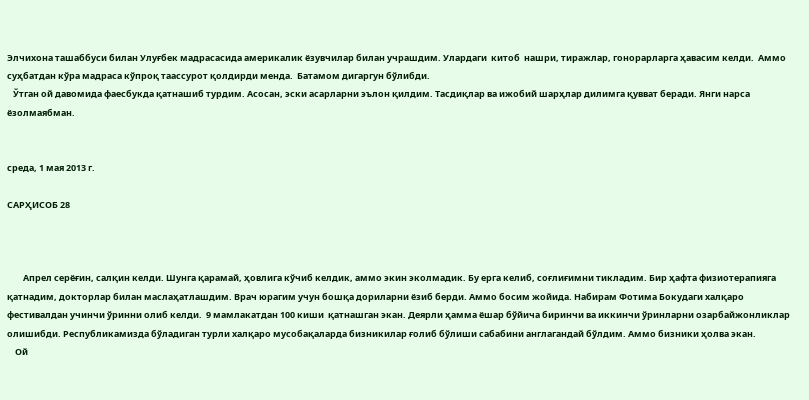Элчихона ташаббуси билан Улуғбек мадрасасида америкалик ёзувчилар билан учрашдим. Улардаги  китоб  нашри, тиражлар, гонорарларга ҳавасим келди.  Аммо суҳбатдан кўра мадраса кўпроқ таассурот қолдирди менда.  Батамом дигаргун бўлибди.
   Ўтган ой давомида фаесбукда қатнашиб турдим. Асосан, эски асарларни эълон қилдим. Тасдиқлар ва ижобий шарҳлар дилимга қувват беради. Янги нарса ёзолмаябман.


среда, 1 мая 2013 г.

CАРҲИСОБ 28



        Апрел серёғин, салқин келди. Шунга қарамай, ҳовлига кўчиб келдик, аммо экин эколмадик. Бу ерга келиб, соғлиғимни тикладим. Бир ҳафта физиотерапияга  қатнадим, докторлар билан маслаҳатлашдим. Врач юрагим учун бошқа дориларни ёзиб берди. Аммо босим жойида. Набирам Фотима Бокудаги халқаро фестивалдан учинчи ўринни олиб келди.  9 мамлакатдан 100 киши  қатнашган экан. Деярли ҳамма ёшар бўйича биринчи ва иккинчи ўринларни озарбайжонликлар олишибди. Республикамизда бўладиган турли халқаро мусобақаларда бизникилар ғолиб бўлиши сабабини англагандай бўлдим. Аммо бизники ҳолва экан.
    Ой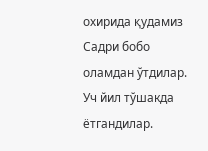охирида қудамиз Садри бобо оламдан ўтдилар. Уч йил тўшакда ётгандилар.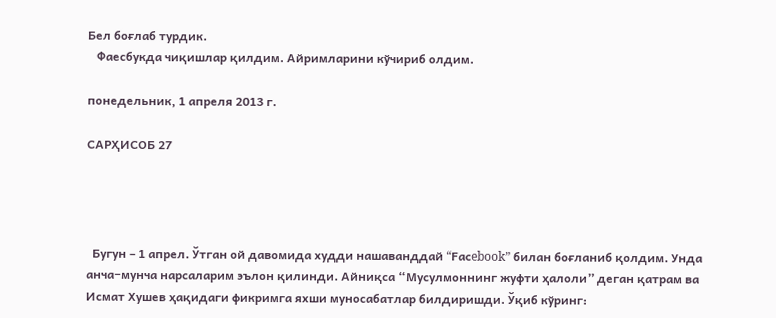Бел боғлаб турдик.
   Фаесбукда чиқишлар қилдим. Айримларини кўчириб олдим.

понедельник, 1 апреля 2013 г.

САРҲИСОБ 27




  Бугун – 1 апрел. Ўтган ой давомида худди нашаванддай “Faсebook” билан боғланиб қолдим. Унда анча−мунча нарсаларим эълон қилинди. Айниқса “Мусулмоннинг жуфти ҳалоли” деган қатрам ва Исмат Хушев ҳақидаги фикримга яхши муносабатлар билдиришди. Ўқиб кўринг: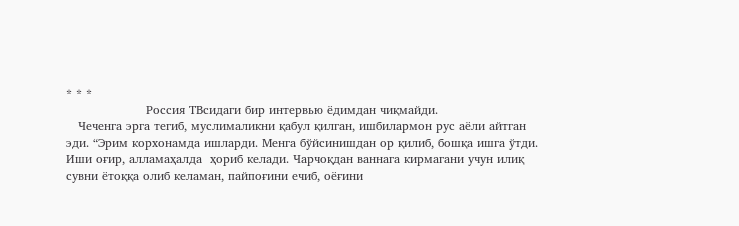* * *
                    Россия ТВсидаги бир интервью ёдимдан чиқмайди.
   Чеченга эрга тегиб, муслималикни қабул қилган, ишбилармон рус аёли айтган эди. “Эрим корхонамда ишларди. Менга бўйсинишдан ор қилиб, бошқа ишга ўтди. Иши оғир, алламаҳалда  ҳориб келади. Чарчоқдан ваннага кирмагани учун илиқ сувни ётоққа олиб келаман, пайпоғини ечиб, оёғини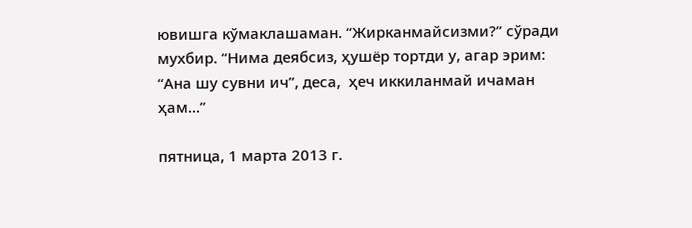ювишга кўмаклашаман. “Жирканмайсизми?” сўради мухбир. “Нима деябсиз, ҳушёр тортди у, агар эрим: “Ана шу сувни ич”, деса,  ҳеч иккиланмай ичаман ҳам...”

пятница, 1 марта 2013 г.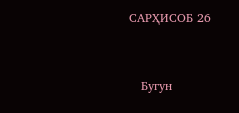САРҲИСОБ 26


   Бугун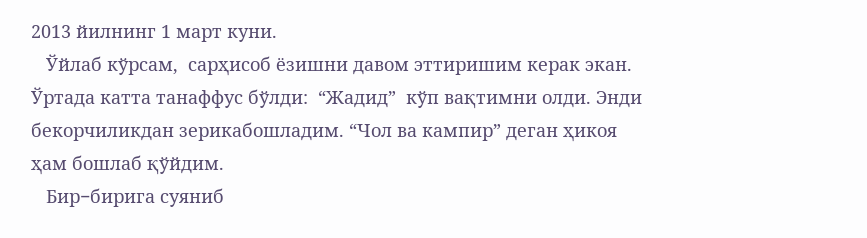2013 йилнинг 1 март куни.
   Ўйлаб кўрсам,  сарҳисоб ёзишни давом эттиришим керак экан. Ўртада катта танаффус бўлди:  “Жадид”  кўп вақтимни олди. Энди бекорчиликдан зерикабошладим. “Чол ва кампир” деган ҳикоя ҳам бошлаб қўйдим.
   Бир−бирига суяниб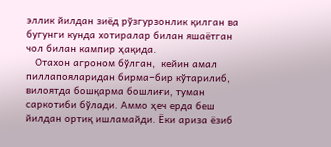эллик йилдан зиёд рўзгурзонлик қилган ва бугунги кунда хотиралар билан яшаётган чол билан кампир ҳақида.
   Отахон агроном бўлган,  кейин амал пиллапояларидан бирма−бир кўтарилиб, вилоятда бошқарма бошлиғи, туман саркотиби бўлади. Аммо ҳеч ерда беш йилдан ортиқ ишламайди. Ёки ариза ёзиб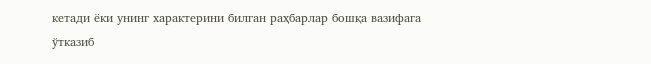кетади ёки унинг характерини билган раҳбарлар бошқа вазифага ўтказиб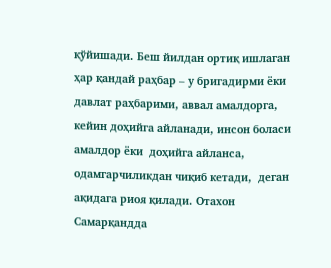қўйишади. Беш йилдан ортиқ ишлаган ҳар қандай раҳбар – у бригадирми ёки давлат раҳбарими, аввал амалдорга, кейин доҳийга айланади, инсон боласи амалдор ёки  доҳийга айланса, одамгарчиликдан чиқиб кетади,  деган ақидага риоя қилади. Отахон Самарқандда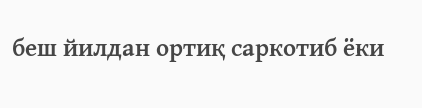беш йилдан ортиқ саркотиб ёки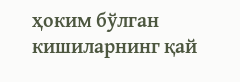ҳоким бўлган кишиларнинг қай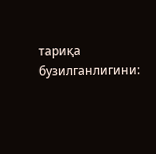тариқа бузилганлигини: